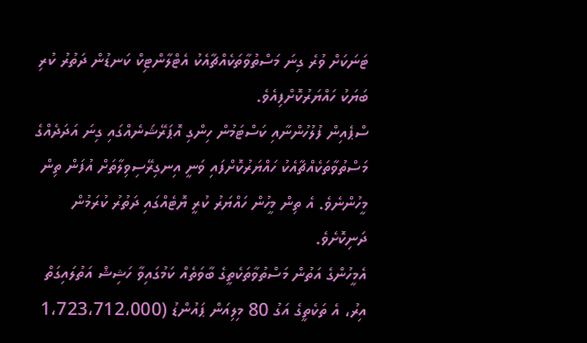ޓަނަކަށް ވުރެ ގިނަ މަސްތުވާތަކެއްޗާއެކު އެޓްލާންޓިކް ކަނޑުން ދަތުރު ކުރި ބަޔަކު ހައްޔަރުކޮށްފިއެވެ.
ސްޕެއިން ފުލުހުންނާއި ކަސްޓަމުން ހިންގި އޮޕަރޭޝަނެއްގައި ގިނަ އަދަދެއްގެ މަސްތުވާތަކެއްޗާއެކު ހައްޔަރުކޮށްފައި ވަނީ އިނގިރޭސިވިލާތަށް އުފަން ތިން މީހުންނެވެ. އެ ތިން މީހުން ހައްޔަރު ކުރީ ޔޮޓެއްގައި ދަތުރު ކުރަމުން ދަނިކޮށެވެ.
އެމީހުންގެ އަތުން މަސްތުވާތަކެތީގެ ބާވަތެއް ކަމުގައިވާ ހަޝިޝް އަތުލައިގަތް އިރު، އެ ތަކެތީގެ އަގު 80 މިލިއަން ޕައުންޑު (1،723،712،000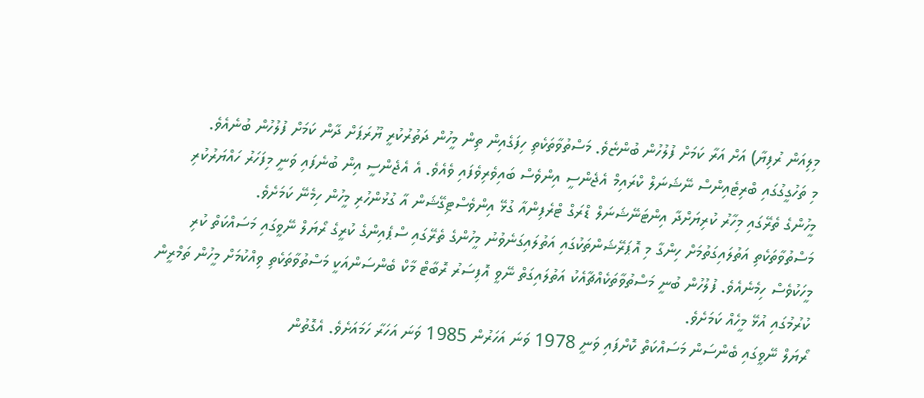މިލިއަން ރުފިޔާ) އަށް އަރާ ކަމަށް ފުލުހުން ބުންޏެވެ. މަސްތުވާތަކެތި ހިފަގެއިން ތިން މީހުން ދަތުރުކުރީ ޔޫރަޕަށް ދާން ކަމަށް ފުލުހުން ބުނެއެވެ.
މި ތަހުގީގުގައި ބްރިޓެއިންސް ނޭޝަނަލް ކްރައިމް އެޖެންސީ އިންވެސް ބައިވެރިވެފައި ވެއެވެ. އެ އެޖެންސީ އިން ބުނެފައި ވަނީ މިފަހަރު ހައްޔަރުކުރި މީހުންގެ ތެރޭގައި މިހާރު ކުރިޔަށްދާ އިންޓަނޭޝަނަލް ޑްރަގް ޓްރެފިންއާ ގުޅޭ އިންވެސްޓިގޭޝަން އާ ގުޅުންހުރި މީހުން ހިމެނޭ ކަމަށެވެ.
މަސްތުވާތަކެތި އަތުލައިގަތުމަށް ހިންގާ މި އޮޕަރޭޝަންތަކުގައި އަތުލައިގަނެވުނު މީހުންގެ ތެރޭގައި ސްޕެއިންގެ ކުރީގެ ރޯޔަލް ނޭވީގައި މަސައްކަތް ކުރި މީހަކުވެސް ހިމެނެއެވެ. ފުލުހުން ބުނީ މަސްތުވާތަކެއްޗާއެކު އަތުލައިގަތް ނޭވީ އޮފިސަރު ރޮބާޓް މާކް ބެންސަންއަކީ މަސްތުވާތަކެތި ވިއްކުމަށް މީހުން ތަމްރީން ކުރުމުގައި އުޅޭ މީހެއް ކަމަށެވެ.
ރޯޔަލް ނޭވީގައި ބެންސަން މަސައްކަތް ކޮށްފައި ވަނީ 1978 ވަނަ އަހަރުން 1985 ވަނަ އަހަރާ ހަމައަށެވެ. އެގޮތުން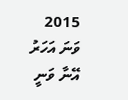2015 ވަނަ އަހަރު އޭނާ ވަނީ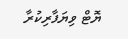ޔޮޓް ވިޔަފާރިކުރާ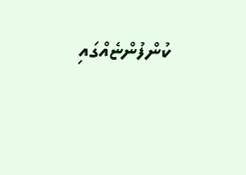ކުންފުންޏެއްގައި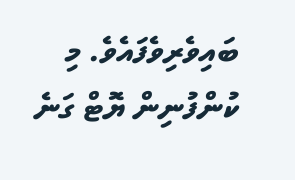ބައިވެރިވެފައެވެ. މި ކުންފުނިން ޔޮޓް ގަނެ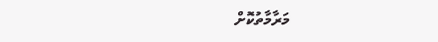މަރާމާތުކޮށް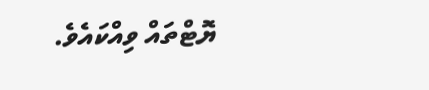ޔޮޓްތައް ވިއްކައެވެ.